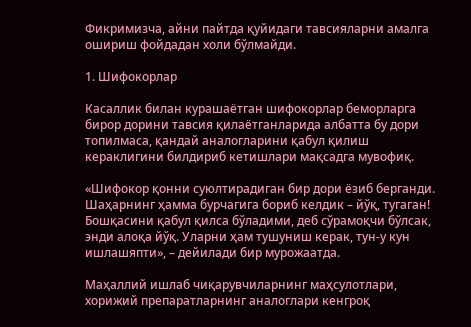Фикримизча, айни пайтда қуйидаги тавсияларни амалга ошириш фойдадан холи бўлмайди.

1. Шифокорлар

Касаллик билан курашаётган шифокорлар беморларга бирор дорини тавсия қилаётганларида албатта бу дори топилмаса, қандай аналогларини қабул қилиш кераклигини билдириб кетишлари мақсадга мувофиқ.

«Шифокор қонни суюлтирадиган бир дори ёзиб берганди. Шаҳарнинг ҳамма бурчагига бориб келдик – йўқ, тугаган! Бошқасини қабул қилса бўладими, деб сўрамоқчи бўлсак, энди алоқа йўқ. Уларни ҳам тушуниш керак, тун-у кун ишлашяпти», – дейилади бир мурожаатда.

Маҳаллий ишлаб чиқарувчиларнинг маҳсулотлари, хорижий препаратларнинг аналоглари кенгроқ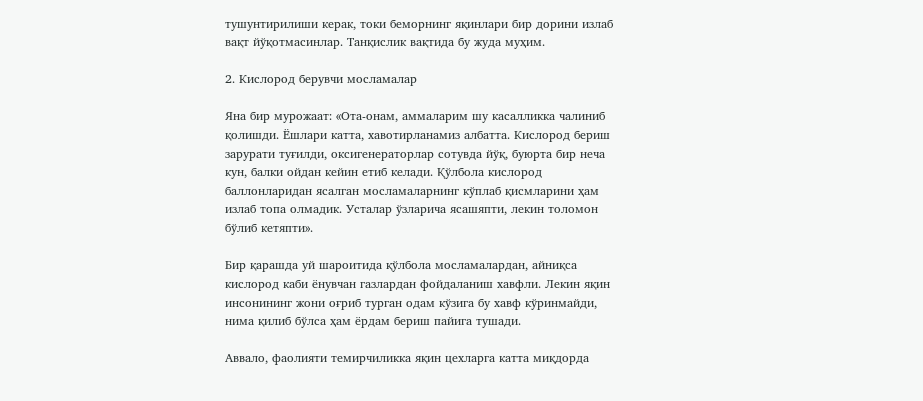тушунтирилиши керак, токи беморнинг яқинлари бир дорини излаб вақт йўқотмасинлар. Танқислик вақтида бу жуда муҳим.

2. Кислород берувчи мосламалар

Яна бир мурожаат: «Ота-онам, аммаларим шу касалликка чалиниб қолишди. Ёшлари катта, хавотирланамиз албатта. Кислород бериш зарурати туғилди, оксигенераторлар сотувда йўқ, буюрта бир неча кун, балки ойдан кейин етиб келади. Қўлбола кислород баллонларидан ясалган мосламаларнинг кўплаб қисмларини ҳам излаб топа олмадик. Усталар ўзларича ясашяпти, лекин толомон бўлиб кетяпти».

Бир қарашда уй шароитида қўлбола мосламалардан, айниқса кислород каби ёнувчан газлардан фойдаланиш хавфли. Лекин яқин инсонининг жони оғриб турган одам кўзига бу хавф кўринмайди, нима қилиб бўлса ҳам ёрдам бериш пайига тушади.

Аввало, фаолияти темирчиликка яқин цехларга катта миқдорда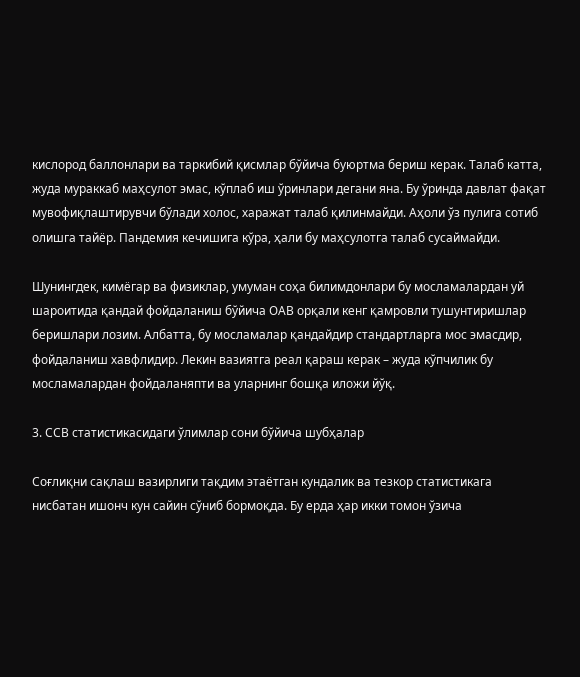кислород баллонлари ва таркибий қисмлар бўйича буюртма бериш керак. Талаб катта, жуда мураккаб маҳсулот эмас, кўплаб иш ўринлари дегани яна. Бу ўринда давлат фақат мувофиқлаштирувчи бўлади холос, харажат талаб қилинмайди. Аҳоли ўз пулига сотиб олишга тайёр. Пандемия кечишига кўра, ҳали бу маҳсулотга талаб сусаймайди.

Шунингдек, кимёгар ва физиклар, умуман соҳа билимдонлари бу мосламалардан уй шароитида қандай фойдаланиш бўйича ОАВ орқали кенг қамровли тушунтиришлар беришлари лозим. Албатта, бу мосламалар қандайдир стандартларга мос эмасдир, фойдаланиш хавфлидир. Лекин вазиятга реал қараш керак – жуда кўпчилик бу мосламалардан фойдаланяпти ва уларнинг бошқа иложи йўқ.

3. ССВ статистикасидаги ўлимлар сони бўйича шубҳалар

Соғлиқни сақлаш вазирлиги тақдим этаётган кундалик ва тезкор статистикага нисбатан ишонч кун сайин сўниб бормоқда. Бу ерда ҳар икки томон ўзича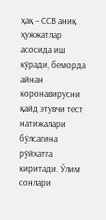ҳақ – ССВ аниқ ҳужжатлар асосида иш кўради, беморда айнан коронавирусни қайд этувчи тест натижалари бўлсагина рўйхатга киритади. Ўлим сонлари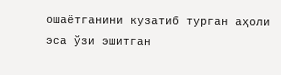ошаётганини кузатиб турган аҳоли эса ўзи эшитган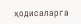ҳодисаларга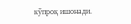кўпроқ ишонади.